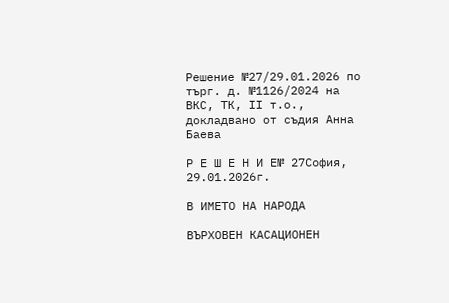Решение №27/29.01.2026 по търг. д. №1126/2024 на ВКС, ТК, II т.о., докладвано от съдия Анна Баева

Р Е Ш Е Н И Е№ 27София, 29.01.2026г.

В ИМЕТО НА НАРОДА

ВЪРХОВЕН КАСАЦИОНЕН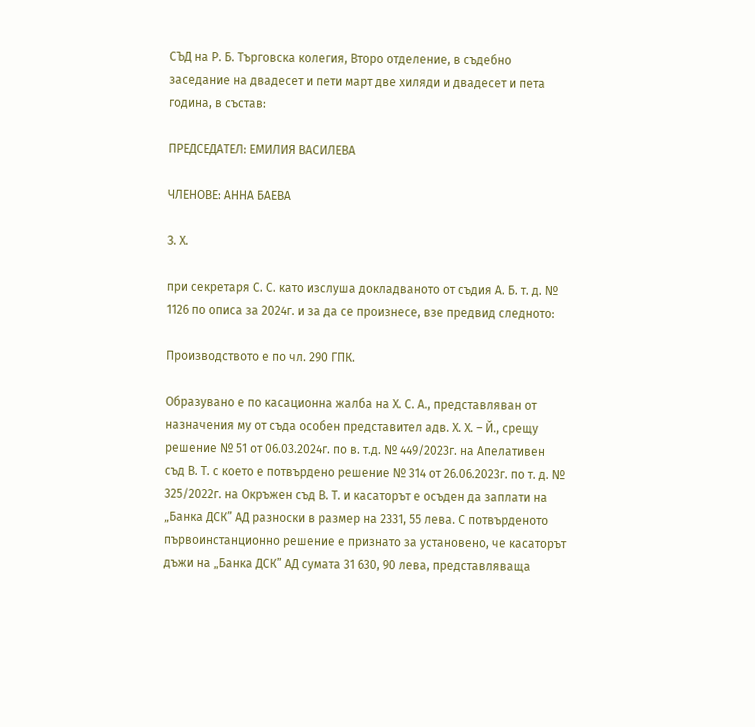СЪД на Р. Б. Търговска колегия, Второ отделение, в съдебно заседание на двадесет и пети март две хиляди и двадесет и пета година, в състав:

ПРЕДСЕДАТЕЛ: ЕМИЛИЯ ВАСИЛЕВА

ЧЛЕНОВЕ: АННА БАЕВА

З. Х.

при секретаря С. С. като изслуша докладваното от съдия А. Б. т. д. № 1126 по описа за 2024г. и за да се произнесе, взе предвид следното:

Производството е по чл. 290 ГПК.

Образувано е по касационна жалба на Х. С. А., представляван от назначения му от съда особен представител адв. Х. Х. – Й., срещу решение № 51 от 06.03.2024г. по в. т.д. № 449/2023г. на Апелативен съд В. Т. с което е потвърдено решение № 314 от 26.06.2023г. по т. д. № 325/2022г. на Окръжен съд В. Т. и касаторът е осъден да заплати на „Банка ДСК” АД разноски в размер на 2331, 55 лева. С потвърденото първоинстанционно решение е признато за установено, че касаторът дъжи на „Банка ДСК” АД сумата 31 630, 90 лева, представляваща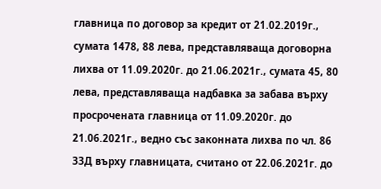главница по договор за кредит от 21.02.2019г., сумата 1478, 88 лева, представляваща договорна лихва от 11.09.2020г. до 21.06.2021г., сумата 45, 80 лева, представляваща надбавка за забава върху просрочената главница от 11.09.2020г. до 21.06.2021г., ведно със законната лихва по чл. 86 ЗЗД върху главницата, считано от 22.06.2021г. до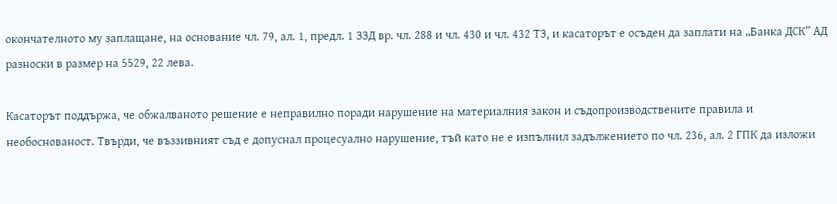окончателното му заплащане, на основание чл. 79, ал. 1, предл. 1 ЗЗД вр. чл. 288 и чл. 430 и чл. 432 ТЗ, и касаторът е осъден да заплати на „Банка ДСК” АД разноски в размер на 5529, 22 лева.

Касаторът поддържа, че обжалваното решение е неправилно поради нарушение на материалния закон и съдопроизводствените правила и необоснованост. Твърди, че въззивният съд е допуснал процесуално нарушение, тъй като не е изпълнил задължението по чл. 236, ал. 2 ГПК да изложи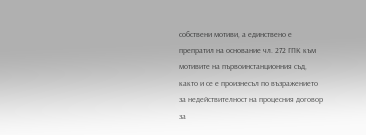собствени мотиви, а единствено е препратил на основание чл. 272 ГПК към мотивите на първоинстанционния съд, както и се е произнесъл по възражението за недействителност на процесния договор за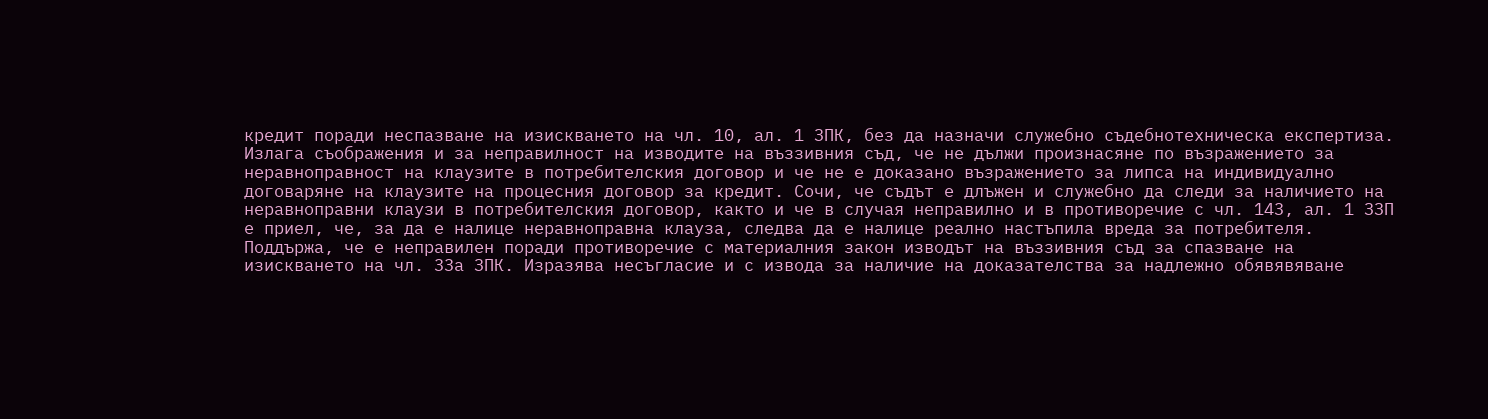кредит поради неспазване на изискването на чл. 10, ал. 1 ЗПК, без да назначи служебно съдебнотехническа експертиза. Излага съображения и за неправилност на изводите на въззивния съд, че не дължи произнасяне по възражението за неравноправност на клаузите в потребителския договор и че не е доказано възражението за липса на индивидуално договаряне на клаузите на процесния договор за кредит. Сочи, че съдът е длъжен и служебно да следи за наличието на неравноправни клаузи в потребителския договор, както и че в случая неправилно и в противоречие с чл. 143, ал. 1 ЗЗП е приел, че, за да е налице неравноправна клауза, следва да е налице реално настъпила вреда за потребителя. Поддържа, че е неправилен поради противоречие с материалния закон изводът на въззивния съд за спазване на изискването на чл. 33а ЗПК. Изразява несъгласие и с извода за наличие на доказателства за надлежно обявявяване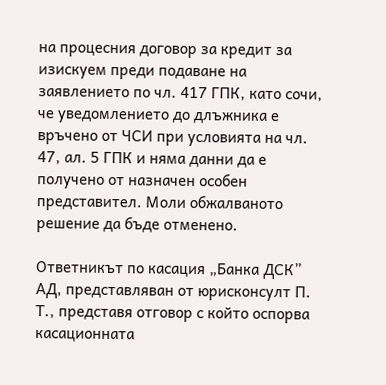на процесния договор за кредит за изискуем преди подаване на заявлението по чл. 417 ГПК, като сочи, че уведомлението до длъжника е връчено от ЧСИ при условията на чл. 47, ал. 5 ГПК и няма данни да е получено от назначен особен представител. Моли обжалваното решение да бъде отменено.

Ответникът по касация „Банка ДСК” АД, представляван от юрисконсулт П. Т., представя отговор с който оспорва касационната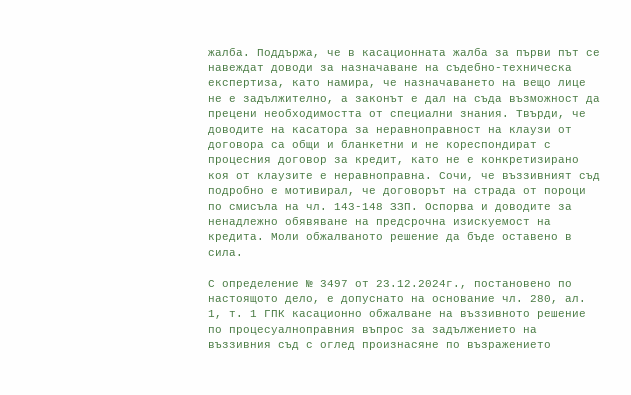жалба. Поддържа, че в касационната жалба за първи път се навеждат доводи за назначаване на съдебно-техническа експертиза, като намира, че назначаването на вещо лице не е задължително, а законът е дал на съда възможност да прецени необходимостта от специални знания. Твърди, че доводите на касатора за неравноправност на клаузи от договора са общи и бланкетни и не кореспондират с процесния договор за кредит, като не е конкретизирано коя от клаузите е неравноправна. Сочи, че въззивният съд подробно е мотивирал, че договорът на страда от пороци по смисъла на чл. 143-148 ЗЗП. Оспорва и доводите за ненадлежно обявяване на предсрочна изискуемост на кредита. Моли обжалваното решение да бъде оставено в сила.

С определение № 3497 от 23.12.2024г., постановено по настоящото дело, е допуснато на основание чл. 280, ал. 1, т. 1 ГПК касационно обжалване на въззивното решение по процесуалноправния въпрос за задължението на въззивния съд с оглед произнасяне по възражението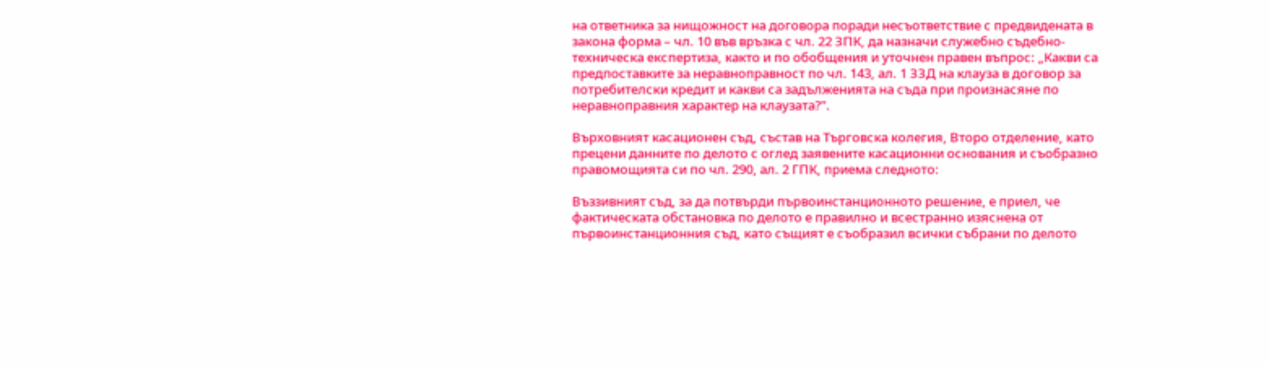на ответника за нищожност на договора поради несъответствие с предвидената в закона форма – чл. 10 във връзка с чл. 22 ЗПК, да назначи служебно съдебно-техническа експертиза, както и по обобщения и уточнен правен въпрос: „Какви са предпоставките за неравноправност по чл. 143, ал. 1 ЗЗД на клауза в договор за потребителски кредит и какви са задълженията на съда при произнасяне по неравноправния характер на клаузата?”.

Върховният касационен съд, състав на Търговска колегия, Второ отделение, като прецени данните по делото с оглед заявените касационни основания и съобразно правомощията си по чл. 290, ал. 2 ГПК, приема следното:

Въззивният съд, за да потвърди първоинстанционното решение, е приел, че фактическата обстановка по делото е правилно и всестранно изяснена от първоинстанционния съд, като същият е съобразил всички събрани по делото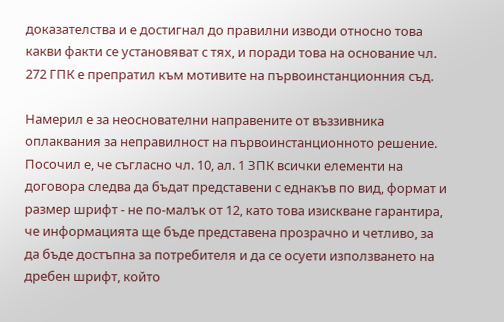доказателства и е достигнал до правилни изводи относно това какви факти се установяват с тях, и поради това на основание чл. 272 ГПК е препратил към мотивите на първоинстанционния съд.

Намерил е за неоснователни направените от въззивника оплаквания за неправилност на първоинстанционното решение. Посочил е, че съгласно чл. 10, ал. 1 ЗПК всички елементи на договора следва да бъдат представени с еднакъв по вид, формат и размер шрифт - не по-малък от 12, като това изискване гарантира, че информацията ще бъде представена прозрачно и четливо, за да бъде достъпна за потребителя и да се осуети използването на дребен шрифт, който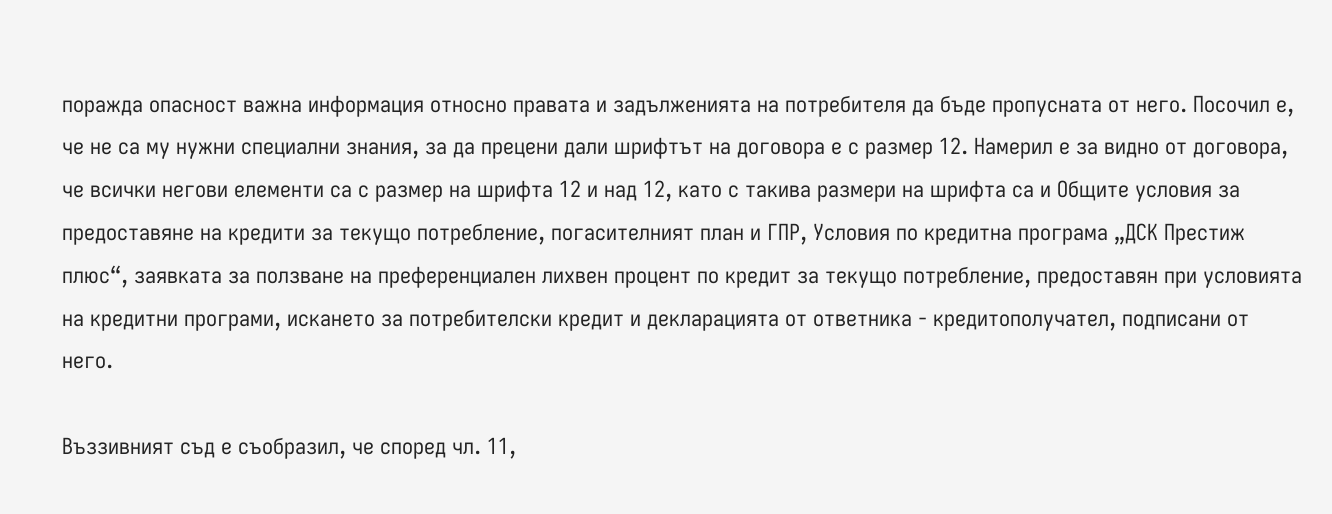поражда опасност важна информация относно правата и задълженията на потребителя да бъде пропусната от него. Посочил е, че не са му нужни специални знания, за да прецени дали шрифтът на договора е с размер 12. Намерил е за видно от договора, че всички негови елементи са с размер на шрифта 12 и над 12, като с такива размери на шрифта са и Общите условия за предоставяне на кредити за текущо потребление, погасителният план и ГПР, Условия по кредитна програма „ДСК Престиж плюс“, заявката за ползване на преференциален лихвен процент по кредит за текущо потребление, предоставян при условията на кредитни програми, искането за потребителски кредит и декларацията от ответника - кредитополучател, подписани от него.

Въззивният съд е съобразил, че според чл. 11,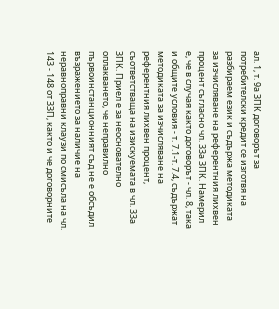ал. 1, т. 9а ЗПК договорът за потребителски кредит се изготвя на разбираем език и съдържа методиката за изчисляване на референтния лихвен процент съгласно чл. 33а ЗПК. Намерил е, че в случая както договорът - чл. 8, така и общите условия - т. 7.1-т. 7.4, съдържат методиката за изчисляване на референтния лихвен процент, съответстваща на изискуемата в чл. 33а ЗПК. Приел е за неоснователно оплакването, че неправилно първоинстанционният съд не е обсъдил възражението за наличие на неравноправни клаузи по смисъла на чл. 143 - 148 от ЗЗП, както и че договорните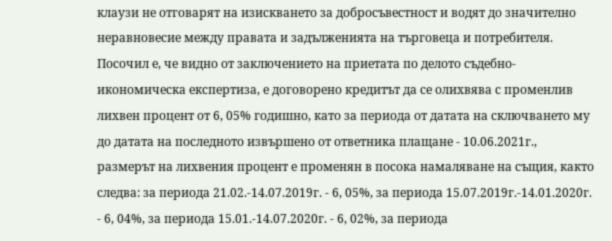клаузи не отговарят на изискването за добросъвестност и водят до значително неравновесие между правата и задълженията на търговеца и потребителя. Посочил е, че видно от заключението на приетата по делото съдебно-икономическа експертиза, е договорено кредитът да се олихвява с променлив лихвен процент от 6, 05% годишно, като за периода от датата на сключването му до датата на последното извършено от ответника плащане - 10.06.2021г., размерът на лихвения процент е променян в посока намаляване на същия, както следва: за периода 21.02.-14.07.2019г. - 6, 05%, за периода 15.07.2019г.-14.01.2020г. - 6, 04%, за периода 15.01.-14.07.2020г. - 6, 02%, за периода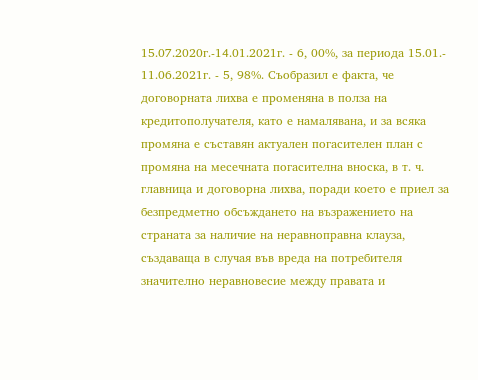15.07.2020г.-14.01.2021г. - 6, 00%, за периода 15.01.- 11.06.2021г. - 5, 98%. Съобразил е факта, че договорната лихва е променяна в полза на кредитополучателя, като е намалявана, и за всяка промяна е съставян актуален погасителен план с промяна на месечната погасителна вноска, в т. ч. главница и договорна лихва, поради което е приел за безпредметно обсъждането на възражението на страната за наличие на неравноправна клауза, създаваща в случая във вреда на потребителя значително неравновесие между правата и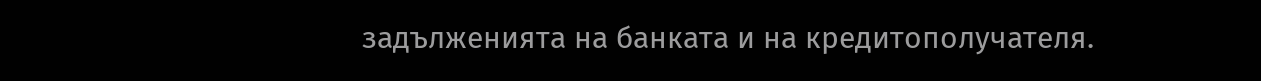задълженията на банката и на кредитополучателя.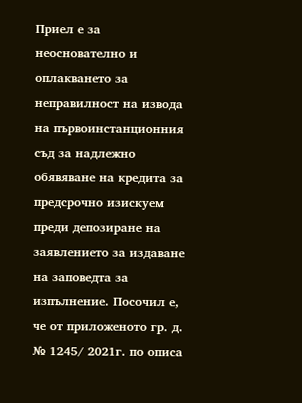Приел е за неоснователно и оплакването за неправилност на извода на първоинстанционния съд за надлежно обявяване на кредита за предсрочно изискуем преди депозиране на заявлението за издаване на заповедта за изпълнение. Посочил е, че от приложеното гр. д. № 1245/ 2021г. по описа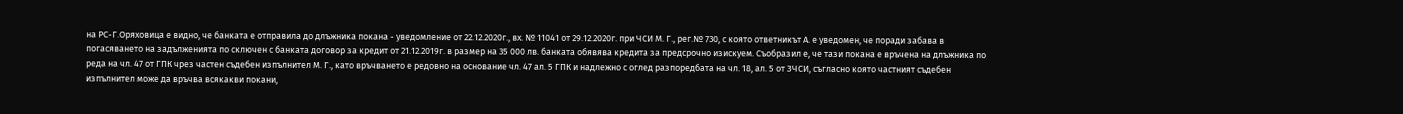на РС-Г.Оряховица е видно, че банката е отправила до длъжника покана - уведомление от 22.12.2020г., вх. № 11041 от 29.12.2020г. при ЧСИ М. Г., рег.№ 730, с която ответникът А. е уведомен, че поради забава в погасяването на задълженията по сключен с банката договор за кредит от 21.12.2019г. в размер на 35 000 лв. банката обявява кредита за предсрочно изискуем. Съобразил е, че тази покана е връчена на длъжника по реда на чл. 47 от ГПК чрез частен съдебен изпълнител М. Г., като връчването е редовно на основание чл. 47 ал. 5 ГПК и надлежно с оглед разпоредбата на чл. 18, ал. 5 от ЗЧСИ, съгласно която частният съдебен изпълнител може да връчва всякакви покани,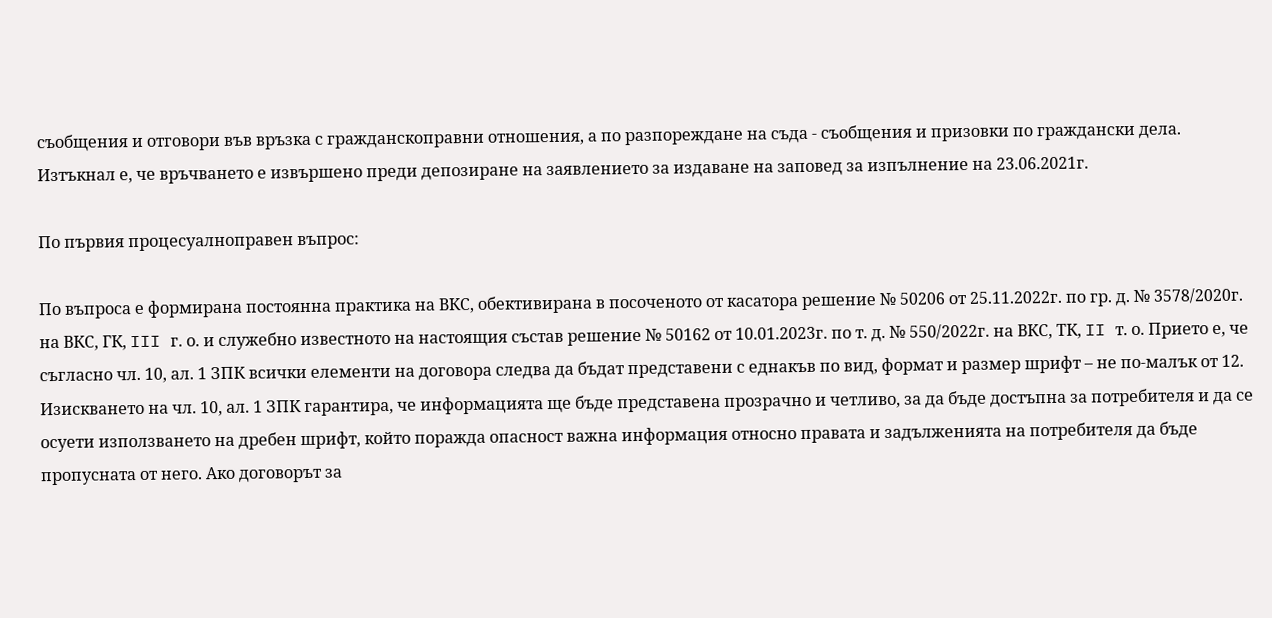съобщения и отговори във връзка с гражданскоправни отношения, а по разпореждане на съда - съобщения и призовки по граждански дела. Изтъкнал е, че връчването е извършено преди депозиране на заявлението за издаване на заповед за изпълнение на 23.06.2021г.

По първия процесуалноправен въпрос:

По въпроса е формирана постоянна практика на ВКС, обективирана в посоченото от касатора решение № 50206 от 25.11.2022г. по гр. д. № 3578/2020г. на ВКС, ГК, III г. о. и служебно известното на настоящия състав решение № 50162 от 10.01.2023г. по т. д. № 550/2022г. на ВКС, ТК, II т. о. Прието е, че съгласно чл. 10, ал. 1 ЗПК всички елементи на договора следва да бъдат представени с еднакъв по вид, формат и размер шрифт – не по-малък от 12. Изискването на чл. 10, ал. 1 ЗПК гарантира, че информацията ще бъде представена прозрачно и четливо, за да бъде достъпна за потребителя и да се осуети използването на дребен шрифт, който поражда опасност важна информация относно правата и задълженията на потребителя да бъде пропусната от него. Ако договорът за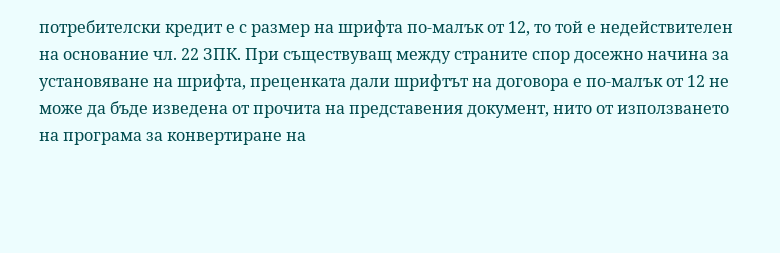потребителски кредит е с размер на шрифта по-малък от 12, то той е недействителен на основание чл. 22 ЗПК. При съществуващ между страните спор досежно начина за установяване на шрифта, преценката дали шрифтът на договора е по-малък от 12 не може да бъде изведена от прочита на представения документ, нито от използването на програма за конвертиране на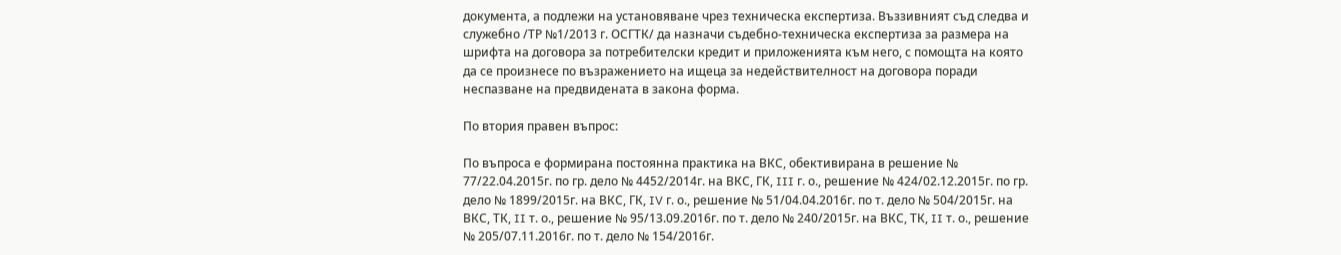документа, а подлежи на установяване чрез техническа експертиза. Въззивният съд следва и служебно /ТР №1/2013 г. ОСГТК/ да назначи съдебно-техническа експертиза за размера на шрифта на договора за потребителски кредит и приложенията към него, с помощта на която да се произнесе по възражението на ищеца за недействителност на договора поради неспазване на предвидената в закона форма.

По втория правен въпрос:

По въпроса е формирана постоянна практика на ВКС, обективирана в решение № 77/22.04.2015г. по гр. дело № 4452/2014г. на ВКС, ГК, III г. о., решение № 424/02.12.2015г. по гр. дело № 1899/2015г. на ВКС, ГК, IV г. о., решение № 51/04.04.2016г. по т. дело № 504/2015г. на ВКС, ТК, II т. о., решение № 95/13.09.2016г. по т. дело № 240/2015г. на ВКС, ТК, II т. о., решение № 205/07.11.2016г. по т. дело № 154/2016г.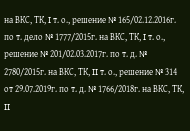на ВКС, ТК, I т. о., решение № 165/02.12.2016г. по т. дело № 1777/2015г. на ВКС, ТК, I т. о., решение № 201/02.03.2017г. по т. д. № 2780/2015г. на ВКС, ТК, II т. о., решение № 314 от 29.07.2019г. по т. д. № 1766/2018г. на ВКС, ТК, II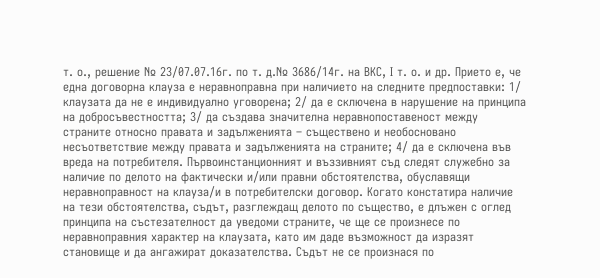т. о., решение № 23/07.07.16г. по т. д.№ 3686/14г. на ВКС, І т. о. и др. Прието е, че една договорна клауза е неравноправна при наличието на следните предпоставки: 1/ клаузата да не е индивидуално уговорена; 2/ да е сключена в нарушение на принципа на добросъвестността; 3/ да създава значителна неравнопоставеност между страните относно правата и задълженията – съществено и необосновано несъответствие между правата и задълженията на страните; 4/ да е сключена във вреда на потребителя. Първоинстанционният и въззивният съд следят служебно за наличие по делото на фактически и/или правни обстоятелства, обуславящи неравноправност на клауза/и в потребителски договор. Когато констатира наличие на тези обстоятелства, съдът, разглеждащ делото по същество, е длъжен с оглед принципа на състезателност да уведоми страните, че ще се произнесе по неравноправния характер на клаузата, като им даде възможност да изразят становище и да ангажират доказателства. Съдът не се произнася по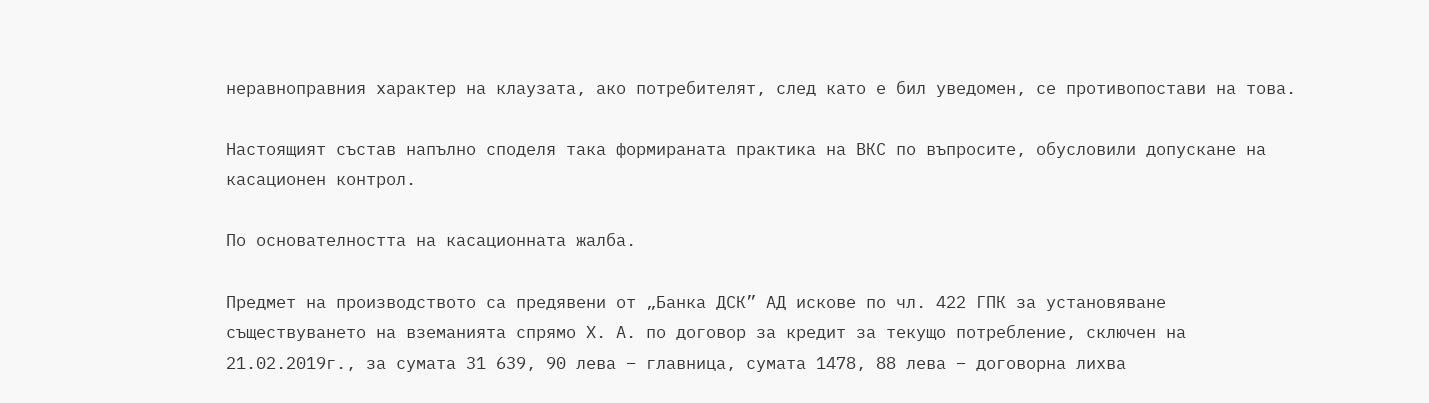неравноправния характер на клаузата, ако потребителят, след като е бил уведомен, се противопостави на това.

Настоящият състав напълно споделя така формираната практика на ВКС по въпросите, обусловили допускане на касационен контрол.

По основателността на касационната жалба.

Предмет на производството са предявени от „Банка ДСК” АД искове по чл. 422 ГПК за установяване съществуването на вземанията спрямо Х. А. по договор за кредит за текущо потребление, сключен на 21.02.2019г., за сумата 31 639, 90 лева – главница, сумата 1478, 88 лева – договорна лихва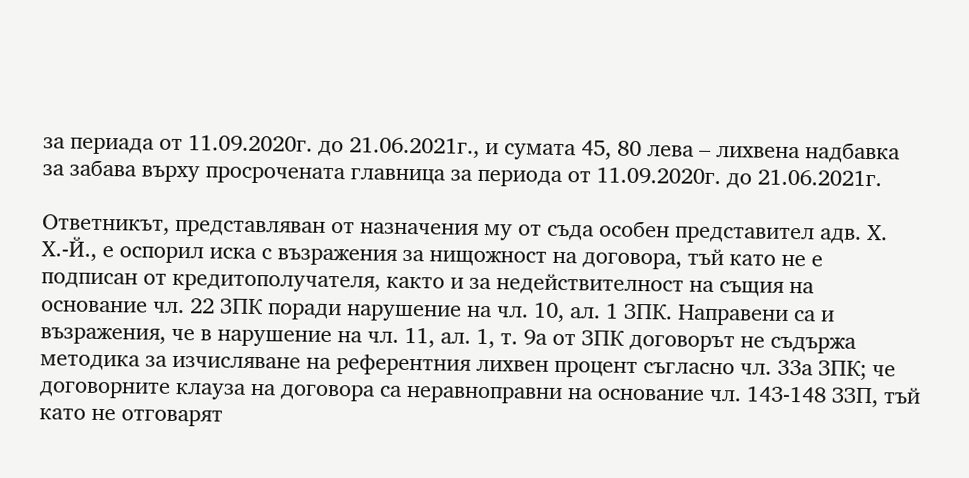за периада от 11.09.2020г. до 21.06.2021г., и сумата 45, 80 лева – лихвена надбавка за забава върху просрочената главница за периода от 11.09.2020г. до 21.06.2021г.

Ответникът, представляван от назначения му от съда особен представител адв. Х. Х.-Й., е оспорил иска с възражения за нищожност на договора, тъй като не е подписан от кредитополучателя, както и за недействителност на същия на основание чл. 22 ЗПК поради нарушение на чл. 10, ал. 1 ЗПК. Направени са и възражения, че в нарушение на чл. 11, ал. 1, т. 9а от ЗПК договорът не съдържа методика за изчисляване на референтния лихвен процент съгласно чл. 33а ЗПК; че договорните клауза на договора са неравноправни на основание чл. 143-148 ЗЗП, тъй като не отговарят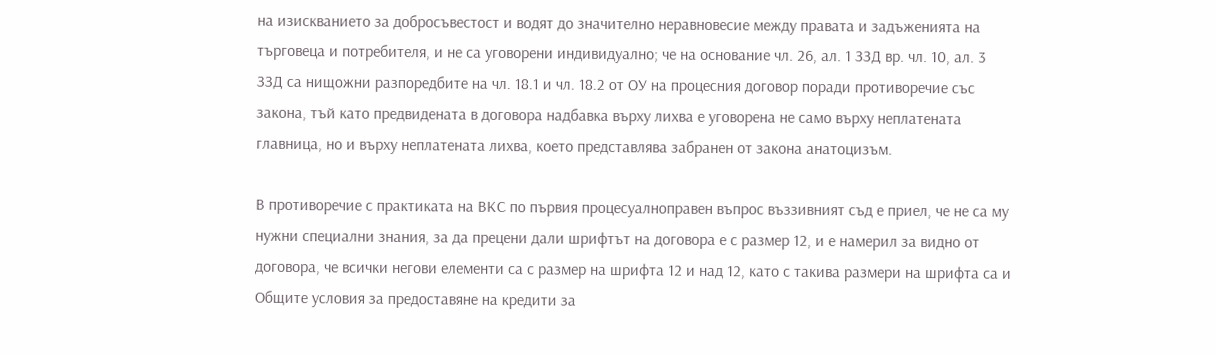на изискванието за добросъвестост и водят до значително неравновесие между правата и задъженията на търговеца и потребителя, и не са уговорени индивидуално; че на основание чл. 26, ал. 1 ЗЗД вр. чл. 10, ал. 3 ЗЗД са нищожни разпоредбите на чл. 18.1 и чл. 18.2 от ОУ на процесния договор поради противоречие със закона, тъй като предвидената в договора надбавка върху лихва е уговорена не само върху неплатената главница, но и върху неплатената лихва, което представлява забранен от закона анатоцизъм.

В противоречие с практиката на ВКС по първия процесуалноправен въпрос въззивният съд е приел, че не са му нужни специални знания, за да прецени дали шрифтът на договора е с размер 12, и е намерил за видно от договора, че всички негови елементи са с размер на шрифта 12 и над 12, като с такива размери на шрифта са и Общите условия за предоставяне на кредити за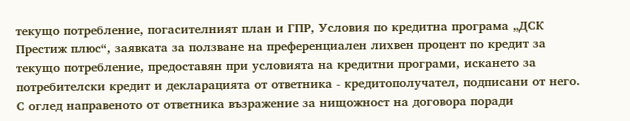текущо потребление, погасителният план и ГПР, Условия по кредитна програма „ДСК Престиж плюс“, заявката за ползване на преференциален лихвен процент по кредит за текущо потребление, предоставян при условията на кредитни програми, искането за потребителски кредит и декларацията от ответника - кредитополучател, подписани от него. С оглед направеното от ответника възражение за нищожност на договора поради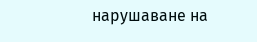нарушаване на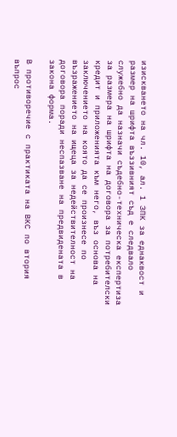изискването на чл. 10, ал. 1 ЗПК за еднаквост и размер на шрифта въззивният съд е следвало служебно да назначи съдебно-техническа експертиза за размера на шрифта на договора за потребителски кредит и приложенията към него, въз основа на заключението на която да се произнесе по възражението на ищеца за недействителност на договора поради неспазване на предвидената в закона форма.

В противоречие с практиката на ВКС по втория въпрос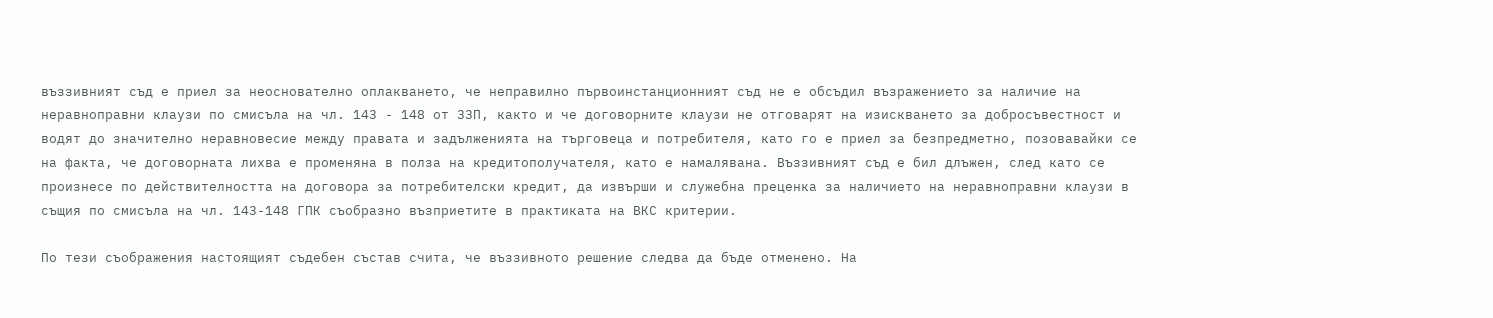въззивният съд е приел за неоснователно оплакването, че неправилно първоинстанционният съд не е обсъдил възражението за наличие на неравноправни клаузи по смисъла на чл. 143 - 148 от ЗЗП, както и че договорните клаузи не отговарят на изискването за добросъвестност и водят до значително неравновесие между правата и задълженията на търговеца и потребителя, като го е приел за безпредметно, позовавайки се на факта, че договорната лихва е променяна в полза на кредитополучателя, като е намалявана. Въззивният съд е бил длъжен, след като се произнесе по действителността на договора за потребителски кредит, да извърши и служебна преценка за наличието на неравноправни клаузи в същия по смисъла на чл. 143-148 ГПК съобразно възприетите в практиката на ВКС критерии.

По тези съображения настоящият съдебен състав счита, че въззивното решение следва да бъде отменено. На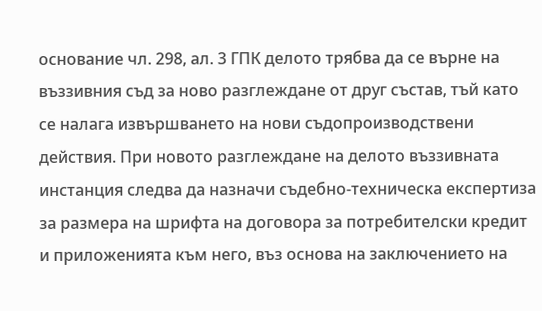основание чл. 298, ал. 3 ГПК делото трябва да се върне на въззивния съд за ново разглеждане от друг състав, тъй като се налага извършването на нови съдопроизводствени действия. При новото разглеждане на делото въззивната инстанция следва да назначи съдебно-техническа експертиза за размера на шрифта на договора за потребителски кредит и приложенията към него, въз основа на заключението на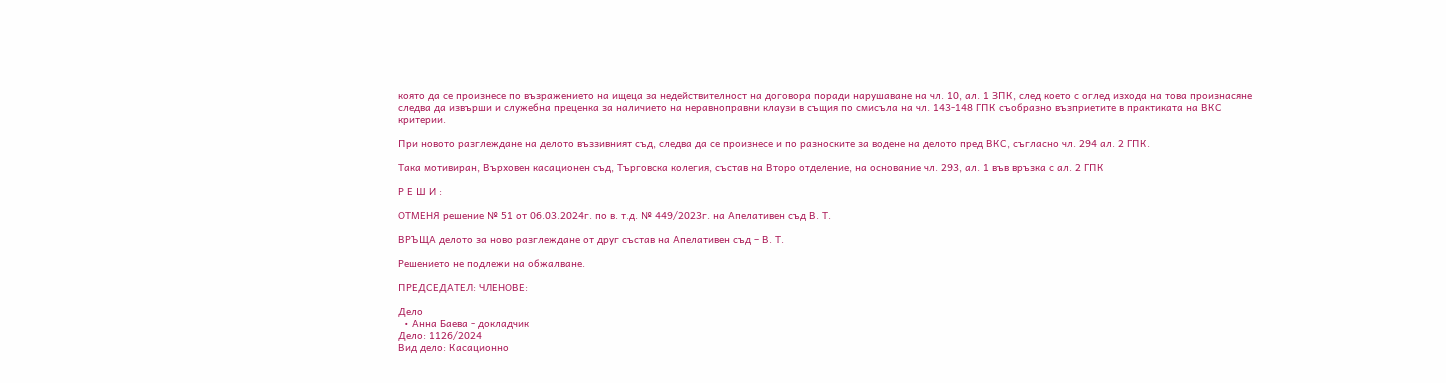която да се произнесе по възражението на ищеца за недействителност на договора поради нарушаване на чл. 10, ал. 1 ЗПК, след което с оглед изхода на това произнасяне следва да извърши и служебна преценка за наличието на неравноправни клаузи в същия по смисъла на чл. 143-148 ГПК съобразно възприетите в практиката на ВКС критерии.

При новото разглеждане на делото въззивният съд, следва да се произнесе и по разноските за водене на делото пред ВКС, съгласно чл. 294 ал. 2 ГПК.

Така мотивиран, Върховен касационен съд, Търговска колегия, състав на Второ отделение, на основание чл. 293, ал. 1 във връзка с ал. 2 ГПК

Р Е Ш И :

ОТМЕНЯ решение № 51 от 06.03.2024г. по в. т.д. № 449/2023г. на Апелативен съд В. Т.

ВРЪЩА делото за ново разглеждане от друг състав на Апелативен съд – В. Т.

Решението не подлежи на обжалване.

ПРЕДСЕДАТЕЛ: ЧЛЕНОВЕ:

Дело
  • Анна Баева - докладчик
Дело: 1126/2024
Вид дело: Касационно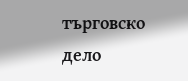търговско дело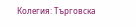Колегия: Търговска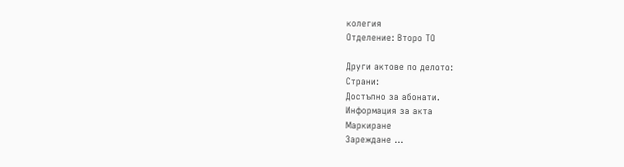колегия
Отделение: Второ ТО

Други актове по делото:
Страни:
Достъпно за абонати.
Информация за акта
Маркиране
Зареждане ...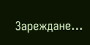Зареждане...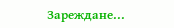Зареждане...